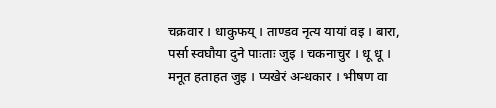चक्रवार । धाकुफय् । ताण्डव नृत्य यायां वइ । बारा, पर्सा स्वघौया दुने पाःताः जुइ । चकनाचुर । धू धू । मनूत हताहत जुइ । प्यखेरं अन्धकार । भीषण वा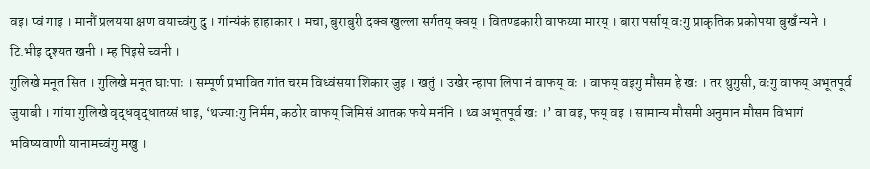वइ। प्वं गाइ । मानौं प्रलयया क्षण वयाच्वंगु दु । गांन्यंकं हाहाकार । मचा, बुराबुरी दक्व खुल्ला सर्गतय् क्वय् । वितण्डकारी वाफय्या मारय् । बारा पर्साय् वःगु प्राकृतिक प्रकोपया बुखँ न्यने । टि.भीइ दृश्यत खनी । म्ह पिइसे च्वनी ।
गुलिखे मनूत सित । गुलिखे मनूत घाःपाः । सम्पूर्ण प्रभावित गांत चरम विध्वंसया शिकार जुइ । खतुं । उखेर न्हापा लिपा नं वाफय् वः । वाफय् वइगु मौसम हे खः । तर थुगुसी, वःगु वाफय् अभूतपूर्व जुयाबी । गांया गुलिखे वृद्धवृद्धातय्सं धाइ, ‘थज्याःगु निर्मम, कठोर वाफय् जिमिसं आतक फये मनंनि । थ्व अभूतपूर्व खः ।’ वा वइ, फय् वइ । सामान्य मौसमी अनुमान मौसम विभागं भविष्यवाणी यानामच्वंगु मखु ।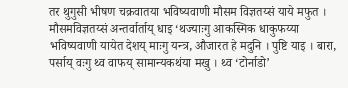तर थुगुसी भीषण चक्रवातया भविष्यवाणी मौसम विज्ञतय्सं याये मफुत । मौसमविज्ञतय्सं अन्तर्वार्ताय् धाइ ‘थज्याःगु आकस्मिक धाकुफय्या भविष्यवाणी यायेत देशय् माःगु यन्त्र, औजारत हे मदुनि । पुष्टि याइ । बारा, पर्साय् वःगु थ्व वाफय् सामान्यकथंया मखु । थ्व ‘टोर्नाडो’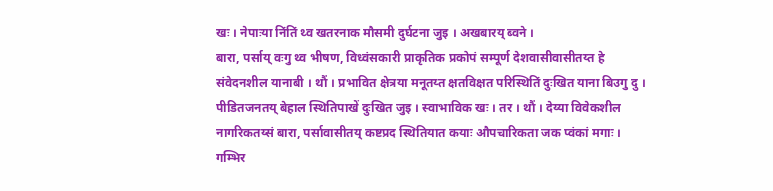खः । नेपाःया निंतिं थ्व खतरनाक मौसमी दुर्घटना जुइ । अखबारय् ब्वने ।
बारा, पर्साय् वःगु थ्व भीषण, विध्वंसकारी प्राकृतिक प्रकोपं सम्पूर्ण देशवासीवासीतय्त हे संवेदनशील यानाबी । थौं । प्रभावित क्षेत्रया मनूतय्त क्षतविक्षत परिस्थितिं दुःखित याना बिउगु दु । पीडितजनतय् बेहाल स्थितिपाखें दुःखित जुइ । स्वाभाविक खः । तर । थौं । देय्या विवेकशील नागरिकतय्सं बारा, पर्सावासीतय् कष्टप्रद स्थितियात कयाः औपचारिकता जक प्वंकां मगाः ।
गम्भिर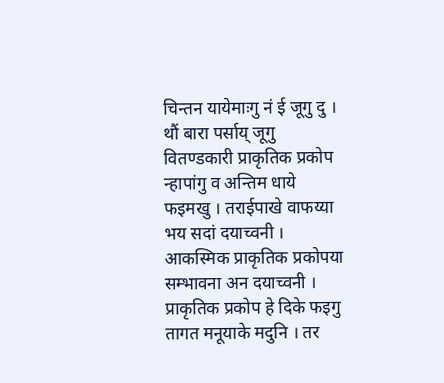चिन्तन यायेमाःगु नं ई जूगु दु । थौं बारा पर्साय् जूगु वितण्डकारी प्राकृतिक प्रकोप न्हापांगु व अन्तिम धाये फइमखु । तराईपाखे वाफय्या भय सदां दयाच्वनी । आकस्मिक प्राकृतिक प्रकोपया सम्भावना अन दयाच्वनी । प्राकृतिक प्रकोप हे दिके फइगु तागत मनूयाके मदुनि । तर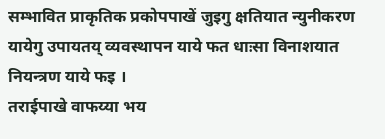सम्भावित प्राकृतिक प्रकोपपाखें जुइगु क्षतियात न्युनीकरण यायेगु उपायतय् व्यवस्थापन याये फत धाःसा विनाशयात नियन्त्रण याये फइ ।
तराईपाखे वाफय्या भय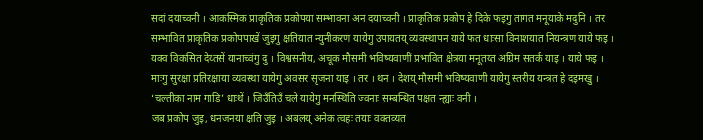सदां दयाच्वनी । आकस्मिक प्राकृतिक प्रकोपया सम्भावना अन दयाच्वनी । प्राकृतिक प्रकोप हे दिके फइगु तागत मनूयाके मदुनि । तर सम्भावित प्राकृतिक प्रकोपपाखें जुइगु क्षतियात न्युनीकरण यायेगु उपायतय् व्यवस्थापन याये फत धाःसा विनाशयात नियन्त्रण याये फइ ।
यक्व विकसित देय्तसें यानाच्वंगु दु । विश्वसनीय, अचूक मौसमी भविष्यवाणीं प्रभावित क्षेत्रया मनूतय्त अग्रिम सतर्क याइ । याये फइ । माःगु सुरक्षा प्रतिरक्षाया व्यवस्था यायेगु अवसर सृजना याइ । तर । थन । देशय् मौसमी भविष्यवाणी यायेगु स्तरीय यन्त्रत हे दइमखु । ‘चल्तीका नाम गाडि’ धाःथें । जिउँतिउँ चले यायेगु मनस्थिति ज्वनाः सम्बन्धित पक्षत न्ह्याः वनी ।
जब प्रकोप जुइ, धनजनया क्षति जुइ । अबलय् अनेक त्वहः तयाः वक्तव्यत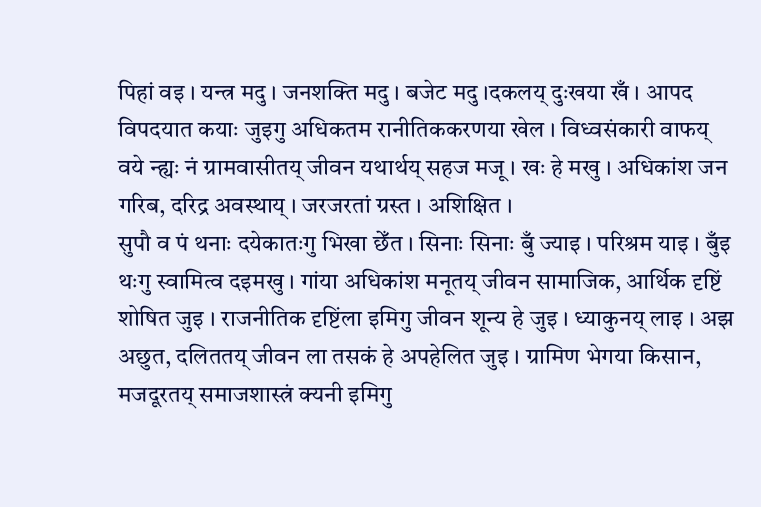पिहां वइ । यन्त्र मदु । जनशक्ति मदु । बजेट मदु ।दकलय् दुःखया खँ । आपद विपदयात कयाः जुइगु अधिकतम रानीतिककरणया खेल । विध्वसंकारी वाफय् वये न्ह्यः नं ग्रामवासीतय् जीवन यथार्थय् सहज मजू । खः हे मखु । अधिकांश जन गरिब, दरिद्र अवस्थाय् । जरजरतां ग्रस्त । अशिक्षित ।
सुपौ व पं थनाः दयेकातःगु भिखा छेँत । सिनाः सिनाः बुँ ज्याइ । परिश्रम याइ । बुँइ थःगु स्वामित्व दइमखु । गांया अधिकांश मनूतय् जीवन सामाजिक, आर्थिक दृष्टिं शोषित जुइ । राजनीतिक दृष्टिंला इमिगु जीवन शून्य हे जुइ । ध्याकुनय् लाइ । अझ अछुत, दलिततय् जीवन ला तसकं हे अपहेलित जुइ । ग्रामिण भेगया किसान, मजदूरतय् समाजशास्त्रं क्यनी इमिगु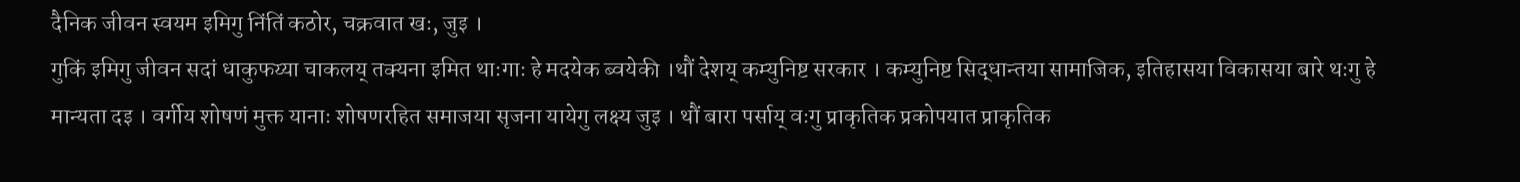दैनिक जीवन स्वयम इमिगु निंतिं कठोर, चक्रवात खः, जुइ ।
गुकिं इमिगु जीवन सदां धाकुफय्या चाकलय् तक्यना इमित थाःगाः हे मदयेक ब्वयेकी ।थौं देशय् कम्युनिष्ट सरकार । कम्युनिष्ट सिद्धान्तया सामाजिक, इतिहासया विकासया बारे थःगु हे मान्यता दइ । वर्गीय शोषणं मुक्त यानाः शोषणरहित समाजया सृजना यायेगु लक्ष्य जुइ । थौं बारा पर्साय् वःगु प्राकृतिक प्रकोपयात प्राकृतिक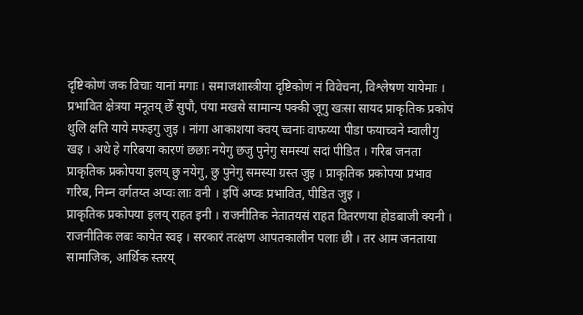दृष्टिकोणं जक विचाः यानां मगाः । समाजशास्त्रीया दृष्टिकोणं नं विवेचना, विश्लेषण यायेमाः ।
प्रभावित क्षेत्रया मनूतय् छेँ सुपौ, पंया मखसे सामान्य पक्की जूगु खःसा सायद प्राकृतिक प्रकोपं थुलि क्षति याये मफइगु जुइ । नांगा आकाशया क्वय् च्वनाः वाफय्या पीडा फयाच्वने म्वालीगु खइ । अथे हे गरिबया कारणं छछाः नयेगु छजु पुनेगु समस्यां सदां पीडित । गरिब जनता प्राकृतिक प्रकोपया इलय् छु नयेगु, छु पुनेगु समस्या ग्रस्त जुइ । प्राकृतिक प्रकोपया प्रभाव गरिब, निम्न वर्गतय्त अप्वः लाः वनी । इपिं अप्वः प्रभावित, पीडित जुइ ।
प्राकृतिक प्रकोपया इलय् राहत इनी । राजनीतिक नेतातयसं राहत वितरणया होडबाजी क्यनी । राजनीतिक लबः कायेत स्वइ । सरकारं तत्क्षण आपतकालीन पलाः छी । तर आम जनताया सामाजिक, आर्थिक स्तरय्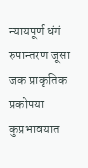न्यायपूर्ण धंगं रुपान्तरण जूसा जक प्राकृतिक प्रकोपया कुप्रभावयात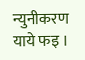न्युनीकरण याये फइ ।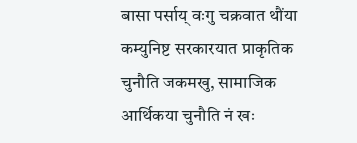बासा पर्साय् वःगु चक्रवात थौंया कम्युनिष्ट सरकारयात प्राकृतिक चुनौति जकमखु, सामाजिक आर्थिकया चुनौति नं खः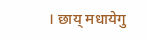। छाय् मधायेगु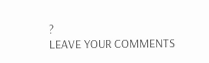?
LEAVE YOUR COMMENTS